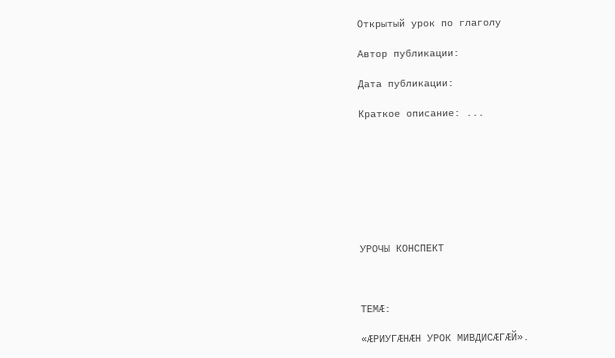Открытый урок по глаголу

Автор публикации:

Дата публикации:

Краткое описание: ...








УРОЧЫ КОНСПЕКТ



ТЕМӔ:

«ӔРИУГӔНӔН УРОК МИВДИСӔГӔЙ».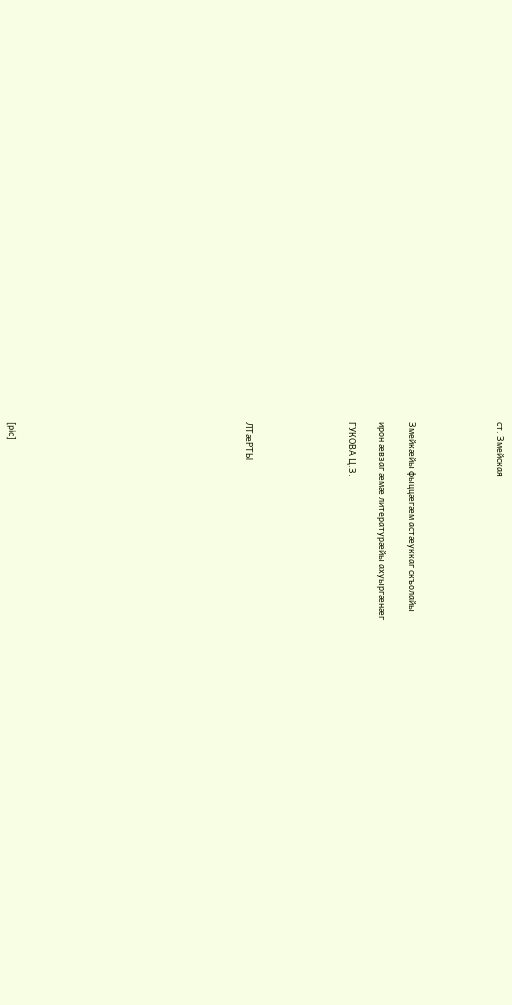ст. Змейская





Змейкӕйы фыццӕгӕм астӕуккаг скъолайы

ирон ӕвзаг ӕмӕ литературӕйы ахуыргӕнӕг

ГУКОВА Ц.З.






ЛТæРТЫ















[pic]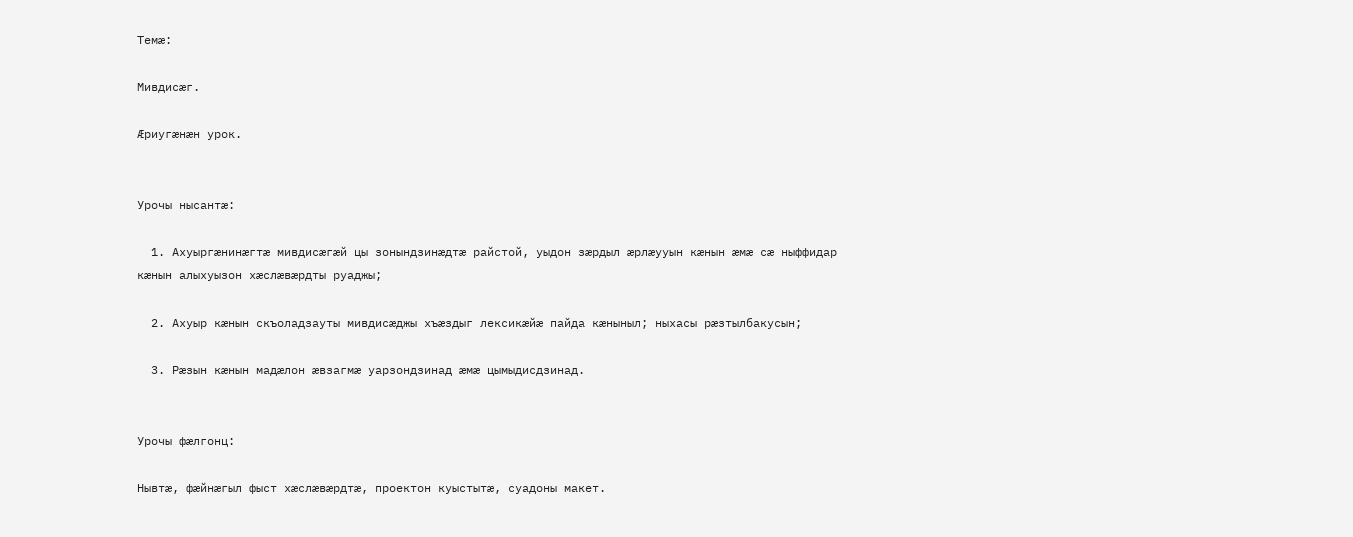Темæ:

Мивдисæг.

Æриугæнæн урок.


Урочы нысантæ:

  1. Ахуыргæнинæгтæ мивдисæгæй цы зонындзинæдтæ райстой, уыдон зæрдыл æрлæууын кæнын æмæ сæ ныффидар кæнын алыхуызон хӕслӕвӕрдты руаджы;

  2. Ахуыр кæнын скъоладзауты мивдисæджы хъæздыг лексикæйæ пайда кæныныл; ныхасы рæзтылбакусын;

  3. Рæзын кæнын мадæлон æвзагмæ уарзондзинад æмæ цымыдисдзинад.


Урочы фæлгонц:

Нывтæ, фæйнæгыл фыст хæслæвæрдтæ, проектон куыстытӕ, суадоны макет.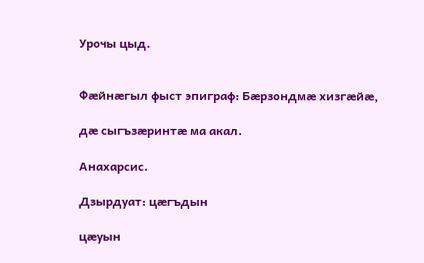Урочы цыд.


Фæйнæгыл фыст эпиграф: Бæрзондмæ хизгæйæ,

дæ сыгъзæринтæ ма акал.

Анахарсис.

Дзырдуат: цæгъдын

цæуын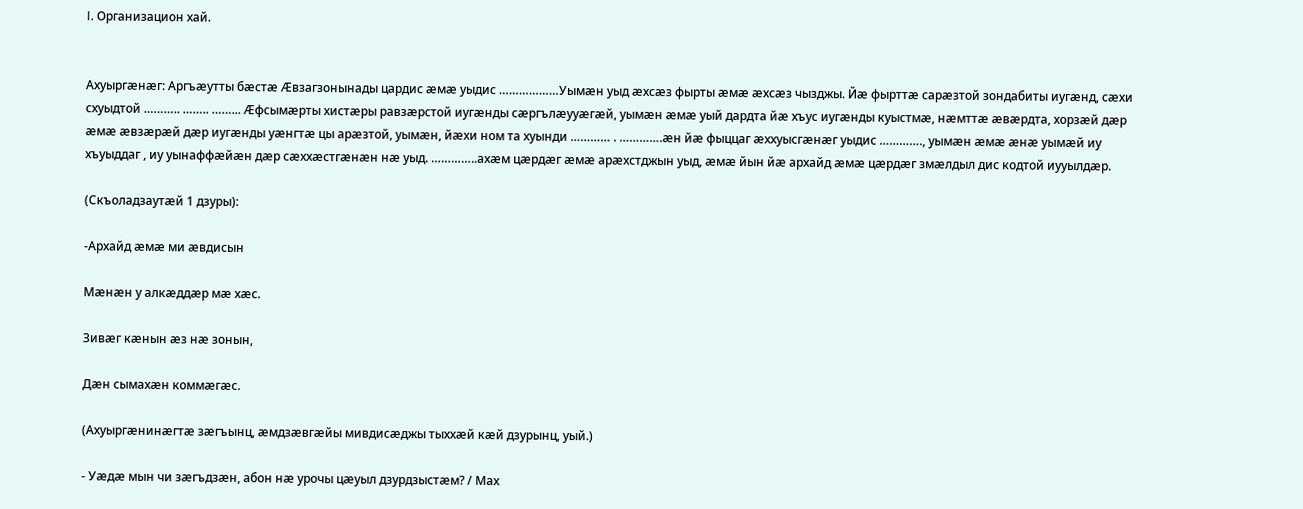I. Организацион хай.


Ахуыргæнæг: Аргъӕутты бӕстӕ Ӕвзагзонынады цардис ӕмӕ уыдис ………………Уымӕн уыд ӕхсӕз фырты ӕмӕ ӕхсӕз чызджы. Йӕ фырттӕ сарӕзтой зондабиты иугӕнд, сӕхи схуыдтой ……….. …….. ……... Ӕфсымӕрты хистӕры равзӕрстой иугӕнды сӕргълӕууӕгӕй, уымӕн ӕмӕ уый дардта йӕ хъус иугӕнды куыстмӕ, нӕмттӕ ӕвӕрдта, хорзӕй дӕр ӕмӕ ӕвзӕрӕй дӕр иугӕнды уӕнгтӕ цы арӕзтой, уымӕн, йӕхи ном та хуынди ………… . ………….ӕн йӕ фыццаг ӕххуысгӕнӕг уыдис …………., уымӕн ӕмӕ ӕнӕ уымӕй иу хъуыддаг , иу уынаффӕйӕн дӕр сӕххӕстгӕнӕн нӕ уыд. …………..ахӕм цӕрдӕг ӕмӕ арӕхстджын уыд, ӕмӕ йын йӕ архайд ӕмӕ цӕрдӕг змӕлдыл дис кодтой иууылдӕр.

(Скъоладзаутæй 1 дзуры):

-Архайд æмæ ми æвдисын

Мæнæн у алкæддæр мæ хæс.

Зивæг кæнын æз нæ зонын,

Дæн сымахæн коммæгæс.

(Ахуыргæнинæгтæ зæгъынц, æмдзæвгæйы мивдисæджы тыххæй кæй дзурынц, уый.)

- Уӕдӕ мын чи зӕгъдзӕн, абон нӕ урочы цӕуыл дзурдзыстӕм? / Мах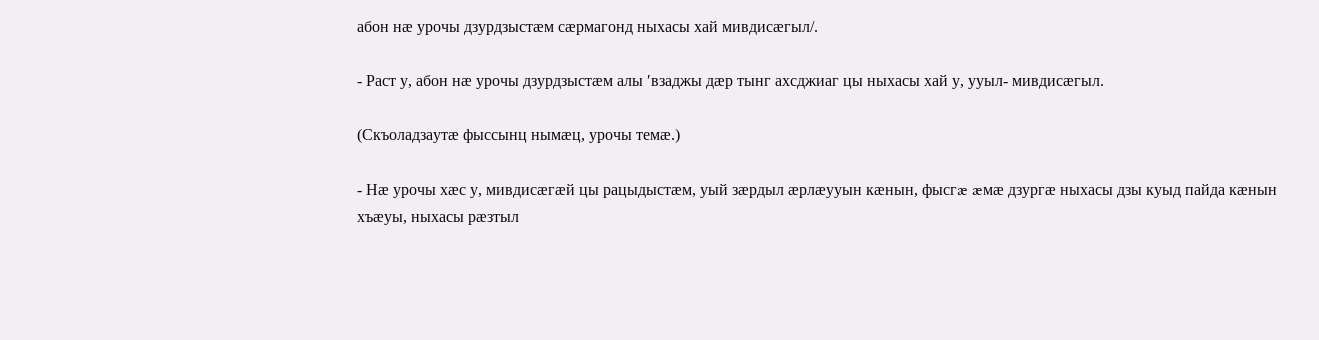абон нӕ урочы дзурдзыстӕм сӕрмагонд ныхасы хай мивдисӕгыл/.

- Раст у, абон нæ урочы дзурдзыстæм алы ′взаджы дӕр тынг ахсджиаг цы ныхасы хай у, ууыл- мивдисæгыл.

(Скъоладзаутæ фыссынц нымæц, урочы темæ.)

- Нæ урочы хæс у, мивдисæгæй цы рацыдыстæм, уый зæрдыл æрлæууын кæнын, фысгæ æмæ дзургæ ныхасы дзы куыд пайда кæнын хъæуы, ныхасы рæзтыл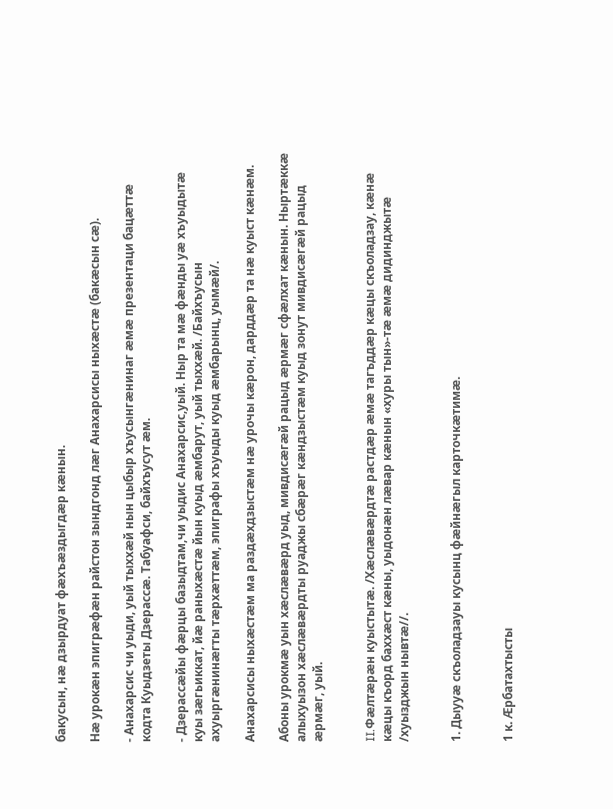бакусын, нæ дзырдуат фæхъæздыгдæр кæнын.

Нæ урокæн эпигрæфæн райстон зындгонд лӕг Анахарсисы ныхæстæ (бакæсын сæ).

- Анахарсис чи уыди, уый тыххӕй нын цыбыр хъусынгӕнинаг ӕмӕ презентаци бацӕттӕ кодта Куыдзеты Дзерассӕ. Табуафси, байхъусут ӕм.

- Дзерассӕйы фӕрцы базыдтам,чи уыдис Анахарсис,уый. Ныр та мӕ фӕнды уӕ хъуыдытӕ куы зӕгьиккат, йӕ раныхӕстӕ йын куыд ӕмбарут, уый тыххӕй. /Байхъусын ахуыргæнинæгты тæрхæттæм, эпиграфы хъуыды куыд æмбарынц, уымæй/.

Анахарсисы ныхæстæм ма раздæхдзыстæм нæ урочы кæрон, дарддæр та нæ куыст кæнæм.

Абоны урокмӕ уын хӕслӕвӕрд уыд, мивдисӕгӕй рацыд ӕрмӕг сфӕлхат кӕнын. Ныртӕккӕ алыхуызон хӕслӕвӕрдты руаджы сбӕрӕг кӕндзыстӕм куыд зонут мивдисӕгӕй рацыд ӕрмӕг, уый.


II.Фæлтæрæн куыстытæ. /Хӕслӕвӕрдтӕ растдӕр ӕмӕ тагъддӕр кӕцы скъоладзау, кӕнӕ кӕцы къорд баххӕст кӕны, уыдонӕн лӕвар кӕнын «хуры тын»-тӕ ӕмӕ дидинджытӕ /хуызджын нывтӕ//.


1. Дыууæ скъоладзауы кусынц фæйнæгыл карточкæтимæ.


1 к. Æрбатахтысты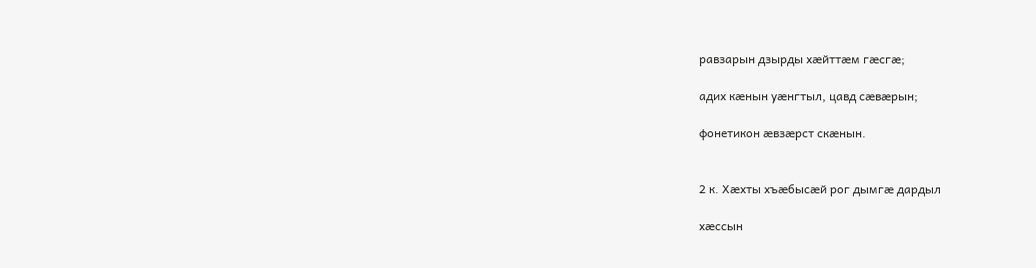равзарын дзырды хæйттæм гæсгæ;

адих кæнын уæнгтыл, цавд сæвæрын;

фонетикон æвзæрст скæнын.


2 к. Хæхты хъæбысæй рог дымгæ дардыл

хæссын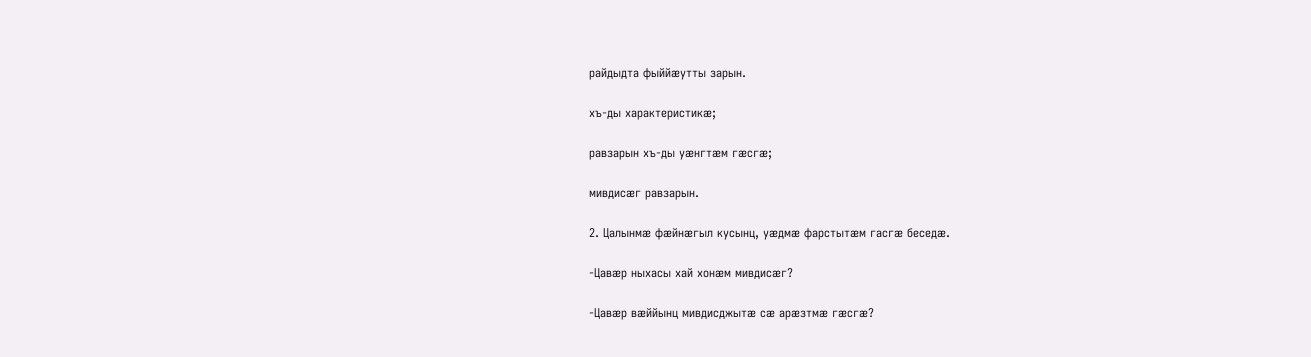райдыдта фыййæутты зарын.

хъ-ды характеристикæ;

равзарын хъ-ды уæнгтæм гæсгæ;

мивдисæг равзарын.

2. Цалынмæ фæйнæгыл кусынц, уæдмæ фарстытæм гасгæ беседæ.

-Цавæр ныхасы хай хонæм мивдисæг?

-Цавæр вæййынц мивдисджытæ сæ арæзтмæ гæсгæ?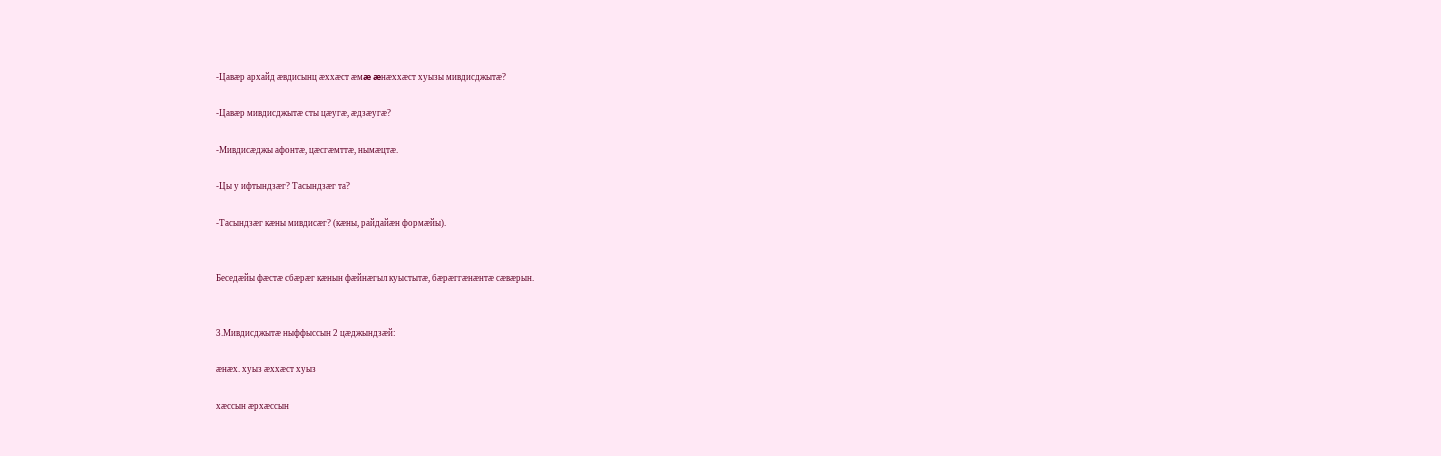-Цавæр архайд æвдисынц æххæст æмæ æнæххæст хуызы мивдисджытæ?

-Цавæр мивдисджытæ сты цæугæ, æдзæугæ?

-Мивдисæджы афонтæ, цæсгæмттæ, нымæцтæ.

-Цы у ифтындзæг? Тасындзæг та?

-Тасындзæг кæны мивдисæг? (кæны, райдайæн формæйы).


Беседæйы фæстæ сбæрæг кæнын фæйнæгыл куыстытæ, бæрæггæнæнтæ сæвæрын.


3.Мивдисджытæ ныффыссын 2 цæджындзæй:

æнæх. хуыз æххæст хуыз

хæссын æрхæссын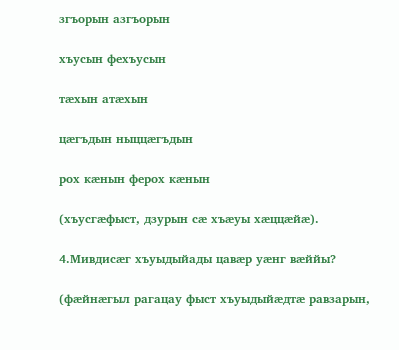згъорын азгъорын

хъусын фехъусын

тæхын атæхын

цæгъдын ныццæгъдын

рох кæнын ферох кæнын

(хъусгæфыст, дзурын сæ хъæуы хæццæйæ).

4.Мивдисæг хъуыдыйады цавæр уæнг вæййы?

(фæйнæгыл рагацау фыст хъуыдыйæдтæ равзарын,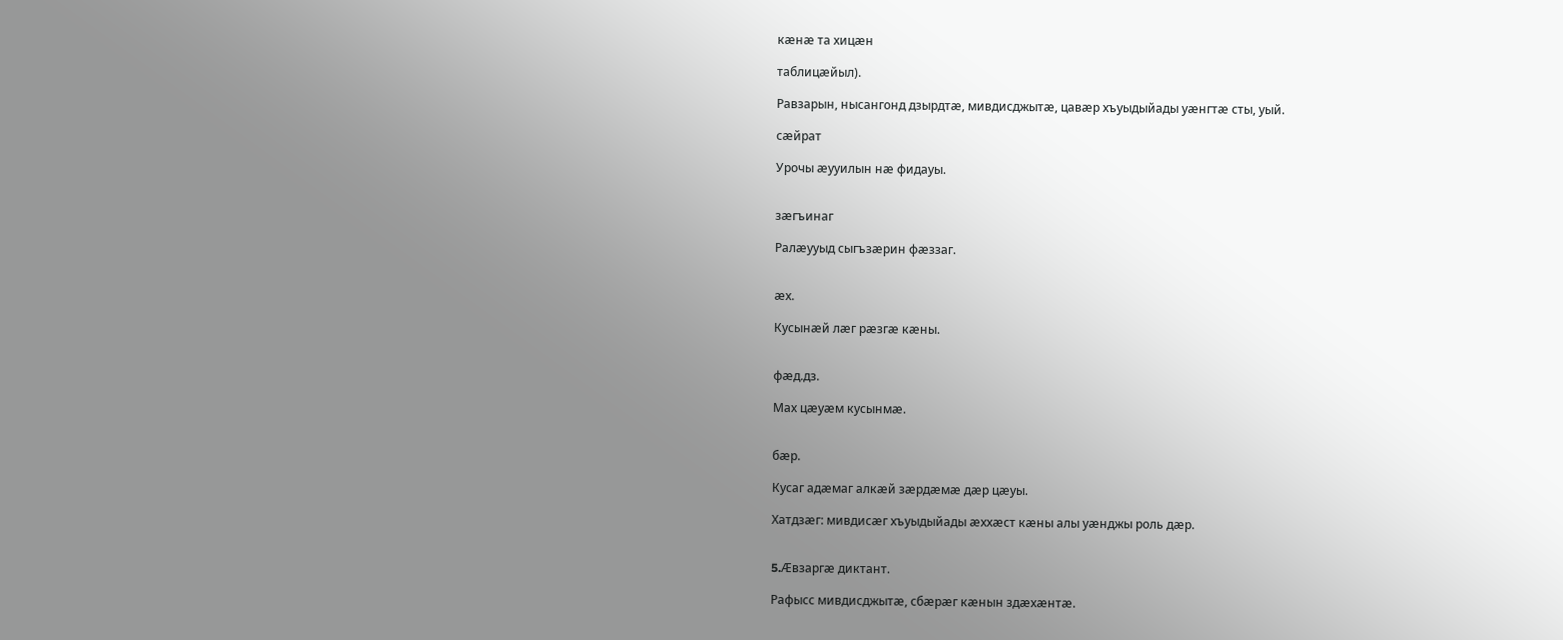кæнæ та хицæн

таблицæйыл).

Равзарын, нысангонд дзырдтæ, мивдисджытæ, цавæр хъуыдыйады уæнгтæ сты, уый.

сæйрат

Урочы æууилын нæ фидауы.


зæгъинаг

Ралæууыд сыгъзæрин фæззаг.


æх.

Кусынæй лæг рæзгæ кæны.


фæд.дз.

Мах цæуæм кусынмæ.


бæр.

Кусаг адӕмаг алкӕй зӕрдӕмӕ дӕр цӕуы.

Хатдзæг: мивдисæг хъуыдыйады æххæст кæны алы уæнджы роль дæр.


5.Æвзаргæ диктант.

Рафысс мивдисджытæ, сбæрæг кæнын здæхæнтæ.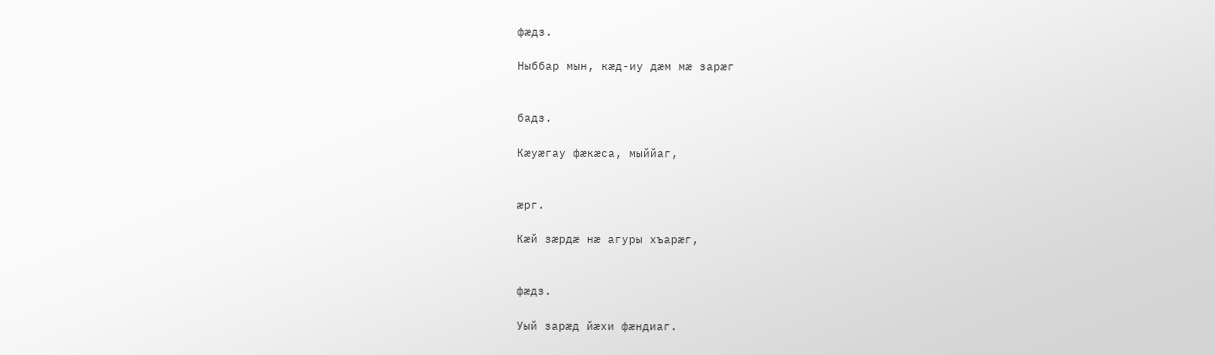фæдз.

Ныббар мын, кæд-иу дæм мæ зарæг


бадз.

Кæуæгау фæкæса, мыййаг,


æрг.

Кæй зæрдæ нæ агуры хъарæг,


фæдз.

Уый зарæд йæхи фæндиаг.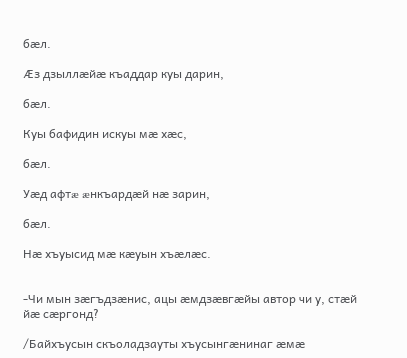бæл.

Æз дзыллæйæ къаддар куы дарин,

бæл.

Куы бафидин искуы мæ хæс,

бæл.

Уæд афтæ æнкъардæй нæ зарин,

бæл.

Нæ хъуысид мæ кæуын хъæлæс.


-Чи мын зӕгъдзӕнис, ацы ӕмдзӕвгӕйы автор чи у, стӕй йӕ сӕргонд?

/Байхъусын скъоладзауты хъусынгӕнинаг ӕмӕ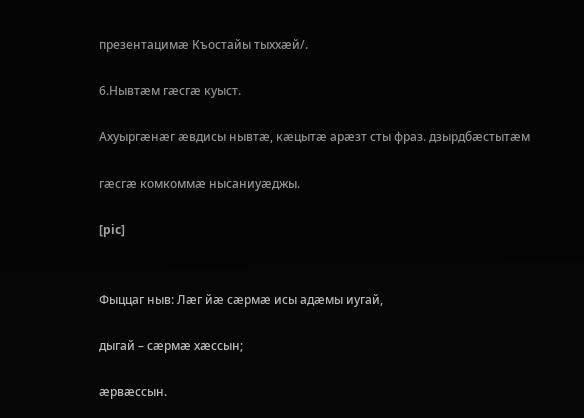презентацимӕ Къостайы тыххӕй/.

6.Нывтæм гæсгæ куыст.

Ахуыргæнæг æвдисы нывтæ, кæцытæ арæзт сты фраз. дзырдбæстытæм

гæсгæ комкоммæ нысаниуæджы.

[pic]


Фыццаг ныв: Лæг йæ сæрмæ исы адæмы иугай,

дыгай – сæрмæ хæссын;

æрвæссын.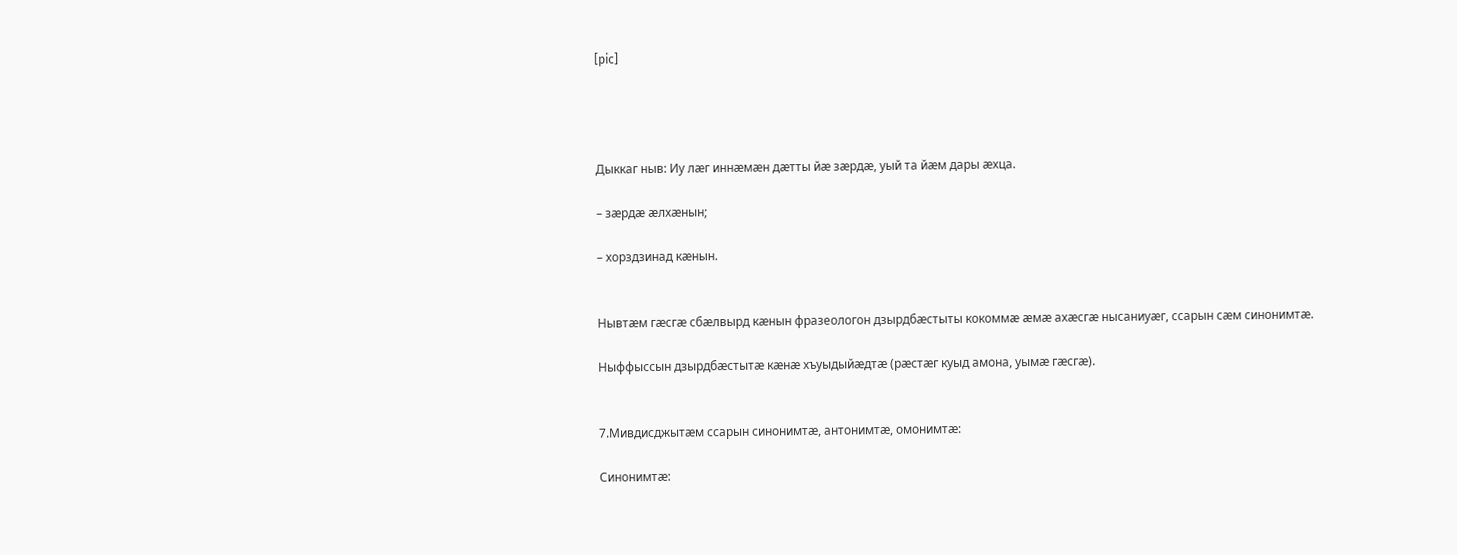[pic]




Дыккаг ныв: Иу лæг иннæмæн дæтты йæ зæрдæ, уый та йæм дары æхца.

– зæрдæ æлхæнын;

– хорздзинад кæнын.


Нывтæм гæсгæ сбæлвырд кæнын фразеологон дзырдбæстыты кокоммæ æмæ ахæсгæ нысаниуæг, ссарын сæм синонимтæ.

Ныффыссын дзырдбæстытæ кæнæ хъуыдыйæдтæ (рæстæг куыд амона, уымæ гæсгæ).


7.Мивдисджытæм ссарын синонимтæ, антонимтæ, омонимтæ:

Синонимтæ: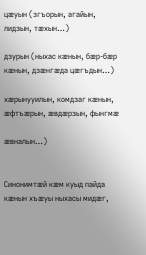цæуын (згъорын, агайын, лидзын, тæхын…)

дзурын (ныхас кæнын, бæр-бæр кæнын, дзæнгæда цæгъдын…)

хæрынууилын, комдзаг кæнын, æфтъæрын, æвдæрзын, фынгмæ

æвналын…)


Синонимтæй кæм куыд пайда кæнын хъæуы ныхасы мидæг,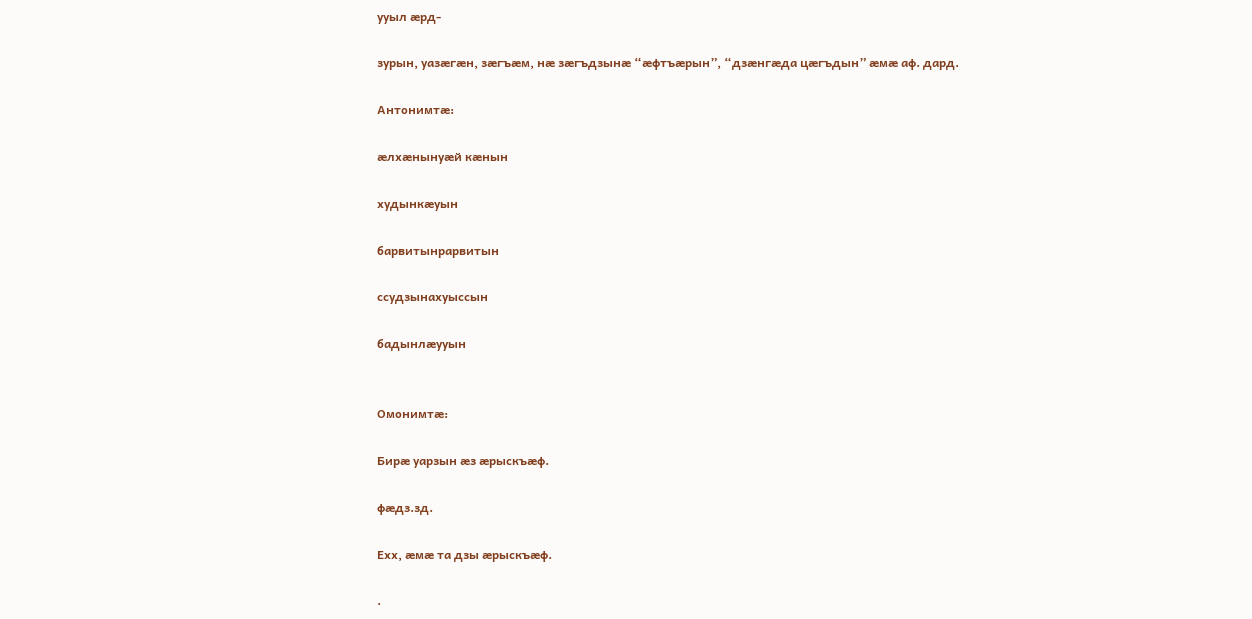ууыл æрд-

зурын, уазæгæн, зæгъæм, нæ зæгъдзынæ “æфтъæрын”, “дзæнгæда цæгъдын” æмæ аф. дард.

Антонимтæ:

æлхæнынуæй кæнын

худынкæуын

барвитынрарвитын

ссудзынахуыссын

бадынлæууын


Омонимтæ:

Бирæ уарзын æз æрыскъæф.

фæдз.зд.

Ехх, æмæ та дзы æрыскъæф.

.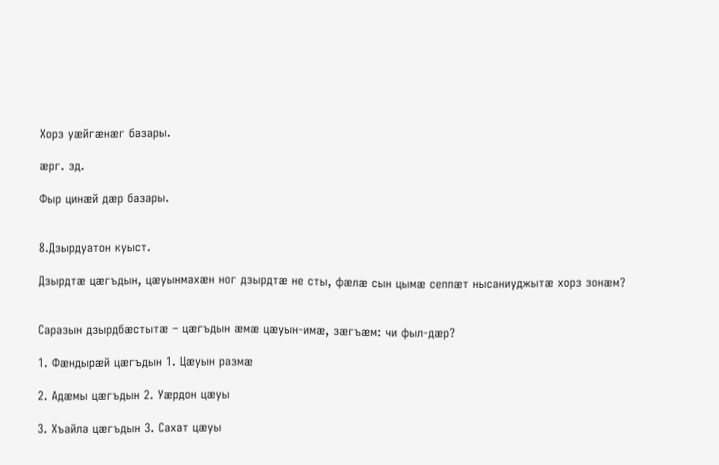Хорз уæйгæнæг базары.

æрг. зд.

Фыр цинæй дæр базары.


8.Дзырдуатон куыст.

Дзырдтæ цæгъдын, цæуынмахæн ног дзырдтæ не сты, фæлæ сын цымæ сеппæт нысаниуджытæ хорз зонæм?


Саразын дзырдбæстытæ – цæгъдын æмæ цæуын-имæ, зæгъæм: чи фыл-дæр?

1. Фæндырæй цæгъдын 1. Цæуын размæ

2. Адæмы цæгъдын 2. Уæрдон цæуы

3. Хъайла цæгъдын 3. Сахат цæуы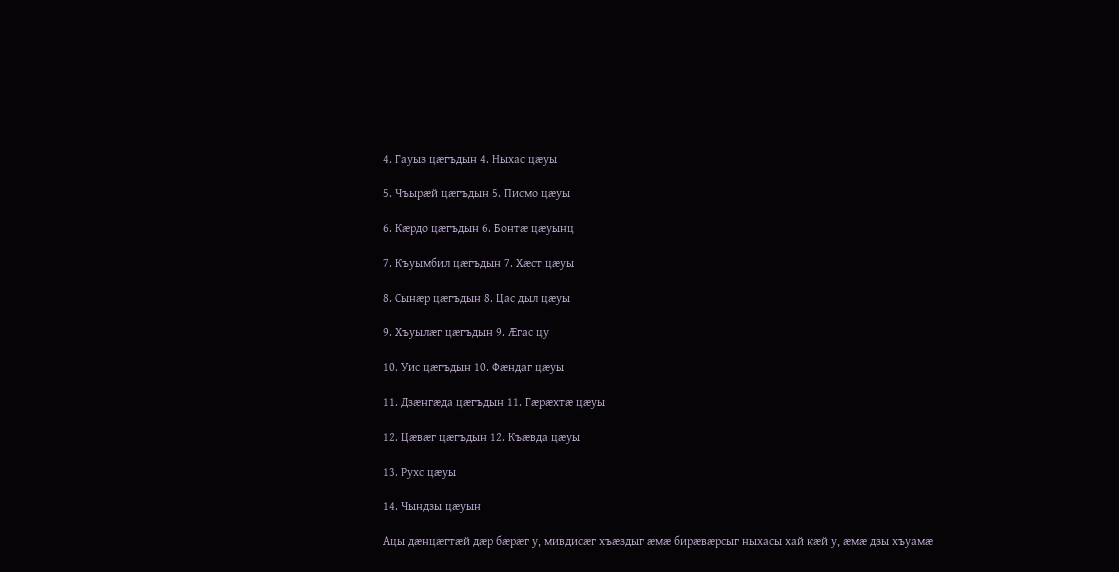4. Гауыз цæгъдын 4. Ныхас цæуы

5. Чъырæй цæгъдын 5. Писмо цæуы

6. Кæрдо цæгъдын 6. Бонтæ цæуынц

7. Къуымбил цæгъдын 7. Хæст цæуы

8. Сынæр цæгъдын 8. Цас дыл цæуы

9. Хъуылæг цæгъдын 9. Æгас цу

10. Уис цæгъдын 10. Фæндаг цæуы

11. Дзæнгæда цæгъдын 11. Гæрæхтæ цæуы

12. Цæвæг цæгъдын 12. Къæвда цæуы

13. Рухс цæуы

14. Чындзы цæуын

Ацы дæнцæгтæй дæр бæрæг у, мивдисæг хъæздыг æмæ бирæвæрсыг ныхасы хай кæй у, æмæ дзы хъуамæ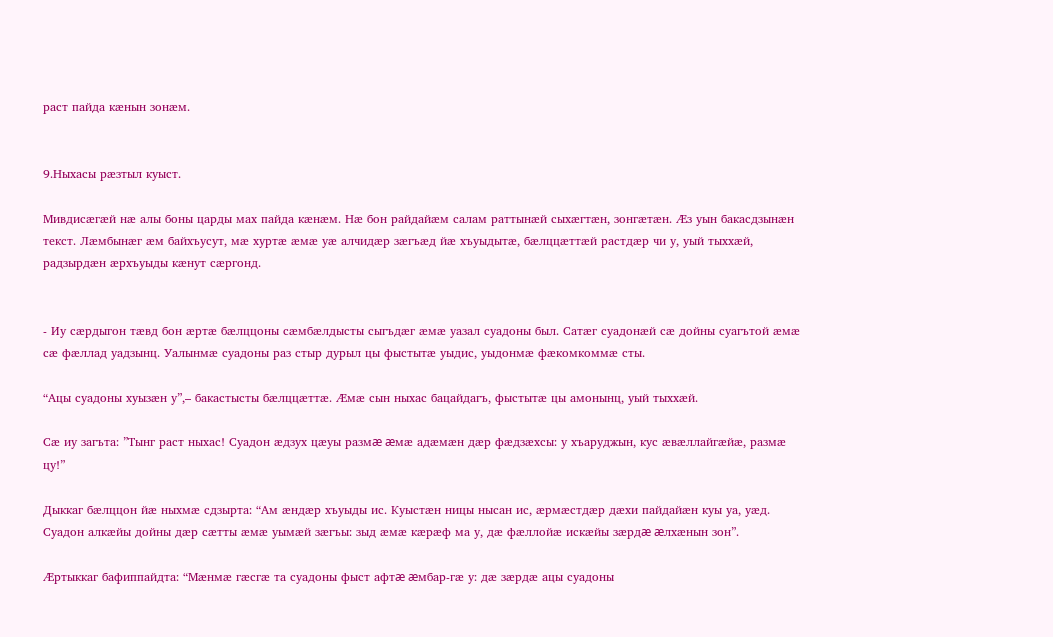раст пайда кæнын зонæм.


9.Ныхасы рæзтыл куыст.

Мивдисæгæй нæ алы боны царды мах пайда кæнæм. Нæ бон райдайæм салам раттынæй сыхæгтæн, зонгæтæн. Ӕз уын бакасдзынӕн текст. Лӕмбынӕг ӕм байхъусут, мӕ хуртӕ ӕмӕ уӕ алчидæр зæгъӕд йæ хъуыдытæ, бæлццæттæй растдæр чи у, уый тыххæй, радзырдæн æрхъуыды кæнут сæргонд.


- Иу сæрдыгон тæвд бон æртæ бæлццоны сæмбæлдысты сыгъдæг æмæ уазал суадоны был. Сатæг суадонæй сæ дойны суагътой æмæ сæ фæллад уадзынц. Уалынмæ суадоны раз стыр дурыл цы фыстытæ уыдис, уыдонмæ фæкомкоммæ сты.

“Ацы суадоны хуызæн у”,– бакастысты бæлццæттæ. Æмæ сын ныхас бацайдагъ, фыстытæ цы амонынц, уый тыххæй.

Сæ иу загъта: ”Тынг раст ныхас! Суадон æдзух цæуы размæ æмæ адæмæн дæр фæдзæхсы: у хъаруджын, кус æвæллайгæйæ, размæ цу!”

Дыккаг бæлццон йæ ныхмæ сдзырта: “Ам æндæр хъуыды ис. Куыстæн ницы нысан ис, æрмæстдæр дæхи пайдайæн куы уа, уæд. Суадон алкæйы дойны дæр сæтты æмæ уымæй зæгъы: зыд æмæ кæрæф ма у, дæ фæллойæ искæйы зæрдæ æлхæнын зон”.

Æртыккаг бафиппайдта: “Мæнмæ гæсгæ та суадоны фыст афтæ æмбар-гæ у: дæ зæрдæ ацы суадоны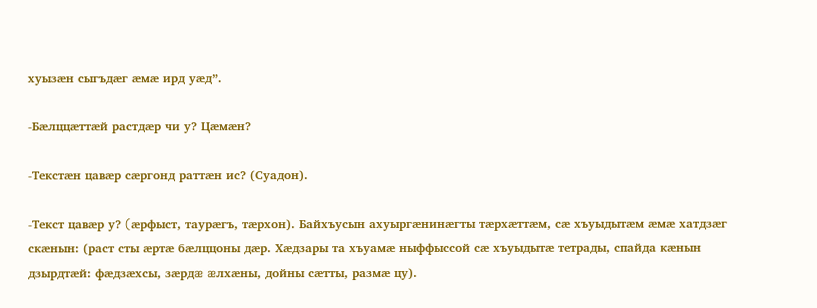хуызæн сыгъдæг æмæ ирд уæд”.

-Бæлццæттæй растдæр чи у? Цæмæн?

-Текстæн цавæр сæргонд раттæн ис? (Суадон).

-Текст цавæр у? (æрфыст, таурæгъ, тæрхон). Байхъусын ахуыргæнинæгты тæрхæттæм, сæ хъуыдытæм æмæ хатдзæг скæнын: (раст сты æртæ бæлццоны дæр. Хæдзары та хъуамæ ныффыссой сæ хъуыдытæ тетрады, спайда кæнын дзырдтæй: фæдзæхсы, зæрдæ æлхæны, дойны сæтты, размæ цу).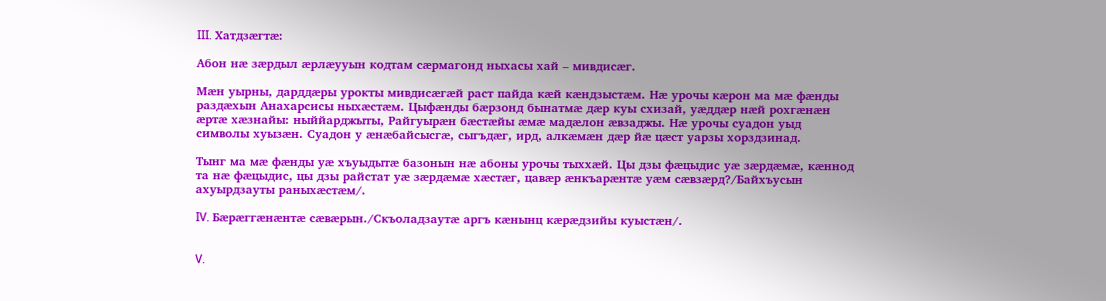III. Хатдзæгтæ:

Абон нæ зæрдыл æрлæууын кодтам сæрмагонд ныхасы хай – мивдисæг.

Мæн уырны, дарддæры урокты мивдисæгæй раст пайда кæй кæндзыстæм. Нæ урочы кæрон ма мæ фæнды раздæхын Анахарсисы ныхæстæм. Цыфæнды бæрзонд бынатмæ дæр куы схизай, уæддæр нæй рохгæнæн æртæ хӕзнайы: ныййарджыты, Райгуырæн бæстæйы æмæ мадæлон æвзаджы. Нæ урочы суадон уыд символы хуызæн. Суадон у æнæбайсысгæ, сыгъдæг, ирд, алкæмæн дæр йæ цæст уарзы хорздзинад.

Тынг ма мӕ фӕнды уӕ хъуыдытӕ базонын нӕ абоны урочы тыххӕй. Цы дзы фӕцыдис уӕ зӕрдӕмӕ, кӕннод та нӕ фӕцыдис, цы дзы райстат уӕ зӕрдӕмӕ хӕстӕг, цавӕр ӕнкъарӕнтӕ уӕм сӕвзӕрд?/Байхъусын ахуырдзауты раныхӕстӕм/.

IV. Бæрæггæнæнтæ сӕвӕрын./Скъоладзаутӕ аргъ кӕнынц кӕрӕдзийы куыстӕн/.


V.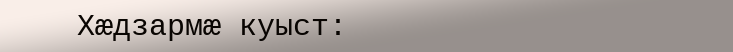Хæдзармæ куыст: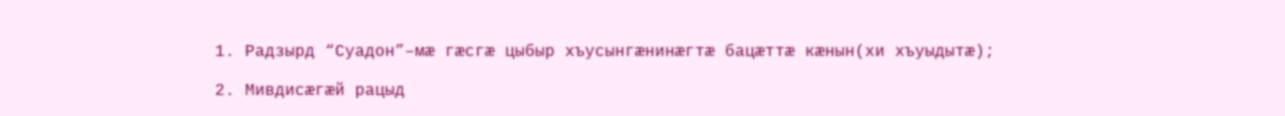1. Радзырд “Суадон”–мӕ гӕсгӕ цыбыр хъусынгӕнинӕгтӕ бацӕттӕ кӕнын(хи хъуыдытæ);

2. Мивдисæгӕй рацыд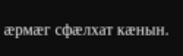ӕрмӕг сфӕлхат кӕнын.